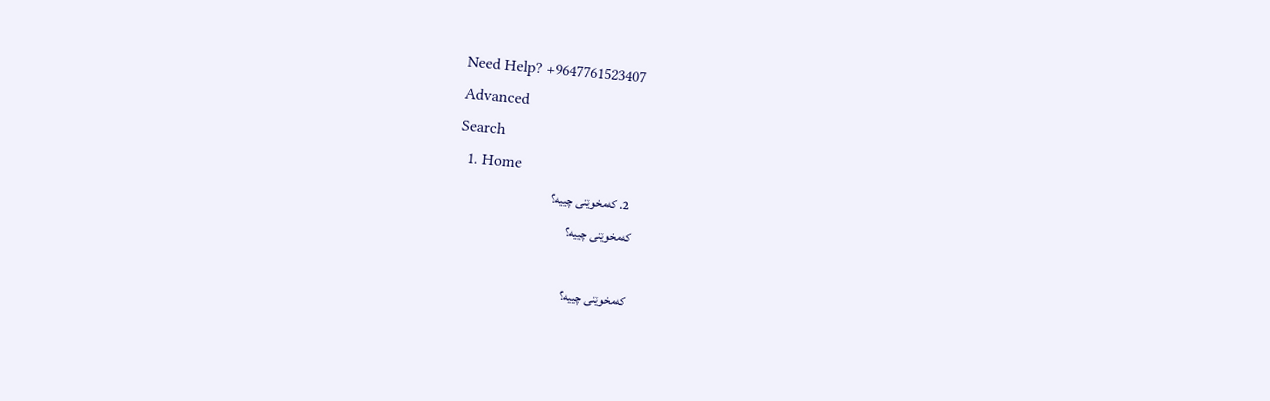Need Help? +9647761523407
Advanced
Search
  1. Home
  2. کەمخوێنی چییە؟
کەمخوێنی چییە؟

کەمخوێنی چییە؟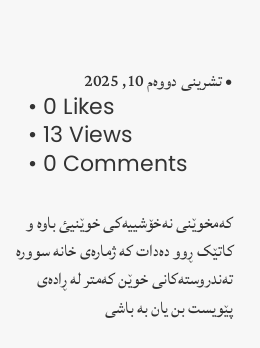• تشرینی دووه‌م 10, 2025
  • 0 Likes
  • 13 Views
  • 0 Comments

کەمخوێنی نەخۆشییەکی خوێنیئ باوە و کاتێک ڕوو دەدات کە ژمارەی خانە سوورە تەندروستەکانی خوێن کەمتر لە ڕادەی پێویست بن یان بە باشی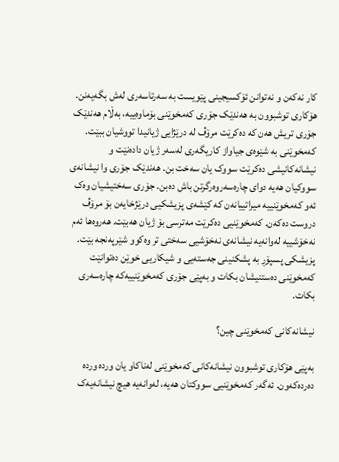کار نەکەن و نەتوانن ئۆکسیجینی پێویست بە سەرتاسەری لەش بگەیەنن. هۆکاری توشبوون بە هەندێک جۆری کەمخوێنی بۆماوەییە، بەڵام هەندێک جۆری تریش هەن کە دەکرێت مرۆڤ لە درێژایی ژیانیدا تووشیان ببێت. کەمخوێنی بە شێوەی جیاواز کاریگەری لەسەر ژیان دادەنێت و نیشانەکانیشی دەکرێت سووک یان سەخت بن. هەندێک جۆری وا نیشانەی سووکیان هەیە دوای چارەسەروەرگرتن باش دەبن. جۆری سەختیشیان وەک ئەو کەمخوێنییە میراتییانەن کە کێشەی پزیشکیی درێژخایەن بۆ مرۆڤ دروست دەکەن. کەمخوێنیی دەکرێت مەترسی بۆ ژیان هەبێت. هەروەها ئەم نەخۆشییە لەوانەیە نیشانەی نەخۆشیی سەختی تر وەکوو شێرپەنجە بێت. پزیشکی پسپۆڕ بە پشکنینی جەستەیی و شیکاریی خوێن دەتوانێت کەمخوێنی دەستنیشان بکات و بەپێی جۆری کەمخوێنییەکە چارەسەری بکات.

نیشانەکانی کەمخوێنی چین؟

بەپێی هۆکاری توشبوون نیشانەکانی کەمخوێنی لەناکاو یان وردە وردە دەردەکەون. ئەگەر کەمخوێنیی سووکتان هەیە، لەوانەیە هیچ نیشانەیەک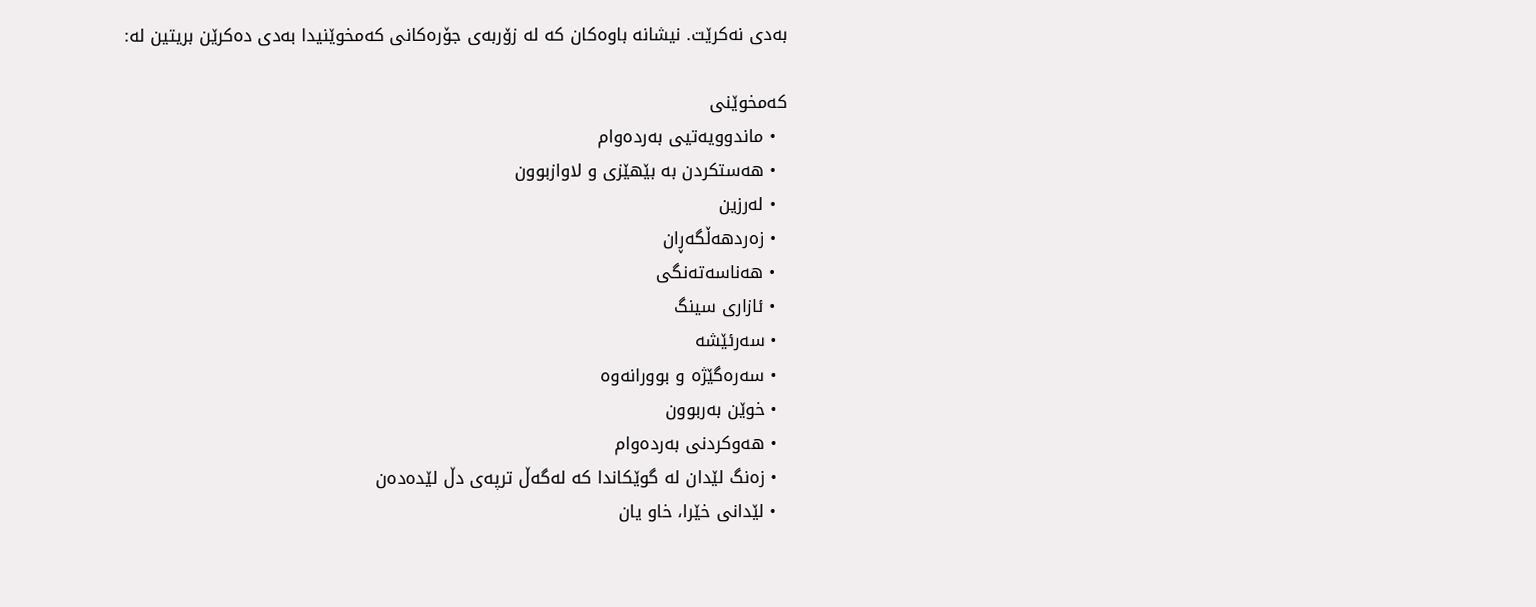بەدی نەکرێت. نیشانە باوەکان کە لە زۆربەی جۆرەکانی کەمخوێنیدا بەدی دەکرێن بریتین لە:

کەمخوێنی
  • ماندوویەتیی بەردەوام
  • هەستکردن بە بێهێزی و لاوازبوون
  • لەرزین
  • زەردهەڵگەڕان
  • هەناسەتەنگی
  • ئازاری سینگ
  • سەرئێشە
  • سەرەگێژە و بوورانەوە
  • خوێن بەربوون
  • هەوکردنی بەردەوام
  • زەنگ لێدان لە گوێکاندا کە لەگەڵ ترپەی دڵ لێدەدەن
  • لێدانی خێرا، خاو یان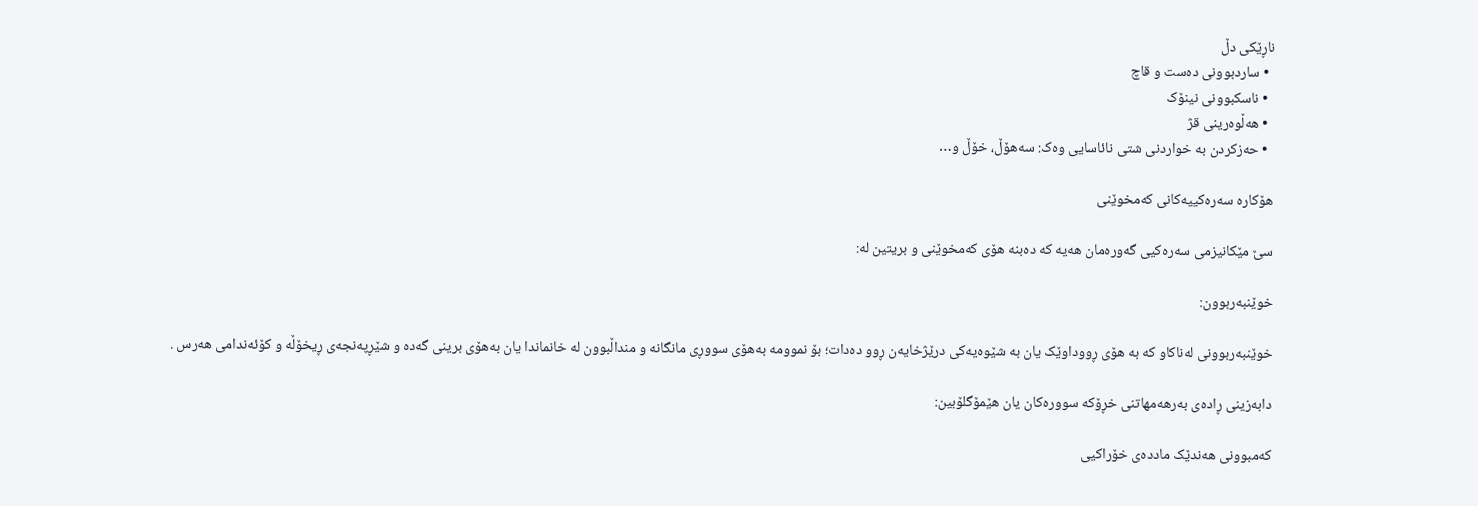ناڕێکی دڵ
  • ساردبوونی دەست و قاچ
  • ناسکبوونی نینۆک
  • هەڵوەرینی قژ
  • حەزکردن بە خواردنی شتی نائاسایی وەک: سەهۆڵ، خۆڵ و…

هۆکارە سەرەکییەکانی کەمخوێنی

سێ مێکانیزمی سەرەکیی گەورەمان هەیە کە دەبنە هۆی کەمخوێنی و بریتین لە:

خوێنبەربوون:

خوێنبەربوونی لەناکاو کە بە هۆی ڕووداوێک یان بە شێوەیەکی درێژخایەن ڕوو دەدات؛ بۆ نموومە بەهۆی سووڕی مانگانە و منداڵبوون لە خانماندا یان بەهۆی برینی گەدە و شێڕپەنجەی ڕیخۆڵە و کۆئەندامی هەرس .

دابەزینی ڕادەی بەرهەمهاتنی خڕۆکە سوورەکان یان هێمۆگلۆبین:

کەمبوونی هەندێک ماددەی خۆراکیی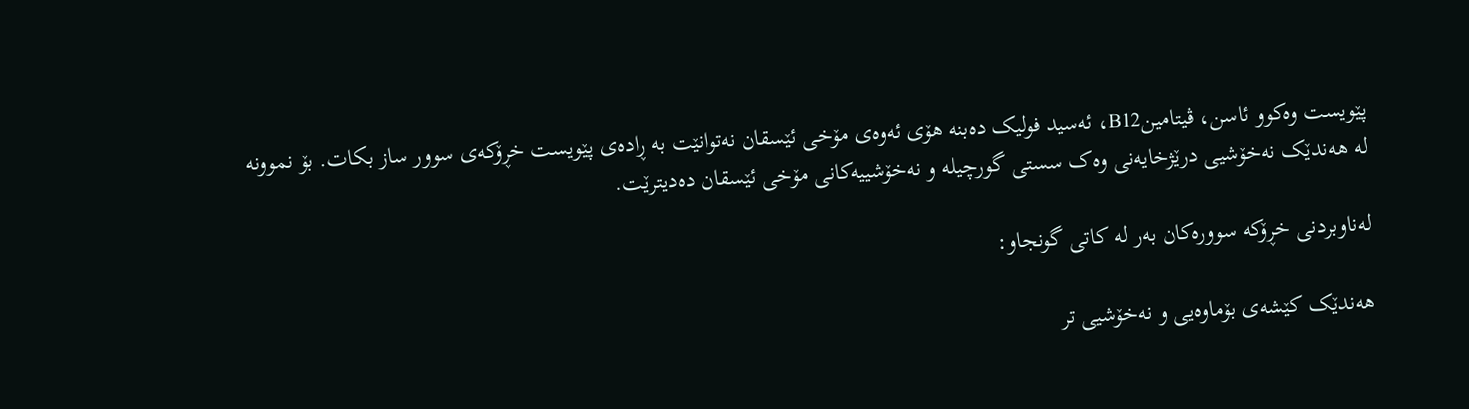پێویست وەکوو ئاسن، ڤیتامینB12، ئەسید فولیک دەبنە هۆی ئەوەی مۆخی ئێسقان نەتوانێت بە ڕادەی پێویست خڕۆکەی سوور ساز بکات. بۆ نموونە لە هەندێک نەخۆشیی درێژخایەنی وەک سستی گورچیلە و نەخۆشییەکانی مۆخی ئێسقان دەدیترێت.

لەناوبردنی خڕۆکە سوورەکان بەر لە کاتی گونجاو:

هەندێک کێشەی بۆماوەیی و نەخۆشیی تر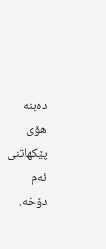دەبنە هۆی پێکهاتنی ئەم دۆخە.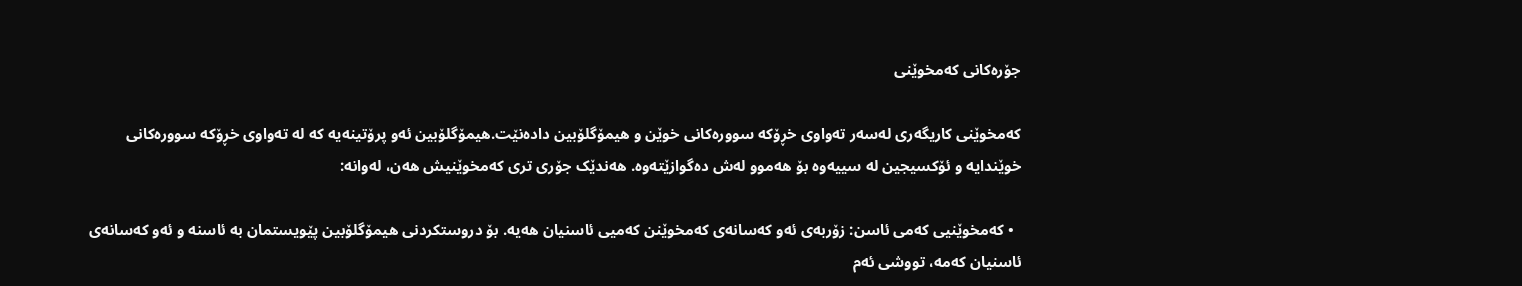جۆرەکانی کەمخوێنی

کەمخوێنی کاریگەری لەسەر تەواوی خڕۆکە سوورەکانی خوێن و هیمۆگلۆبین دادەنێت.هیمۆگلۆبین ئەو پرۆتینەیە کە لە تەواوی خڕۆکە سوورەکانی خوێندایە و ئۆکسیجین لە سییەوە بۆ هەموو لەش دەگوازێتەوە. هەندێک جۆری تری کەمخوێنیش هەن، لەوانە:

  • کەمخوێنیی کەمی ئاسن: زۆربەی ئەو کەسانەی کەمخوێنن کەمیی ئاسنیان هەیە. بۆ دروستکردنی هیمۆگلۆبین پێویستمان بە ئاسنە و ئەو کەسانەی ئاسنیان کەمە، تووشی ئەم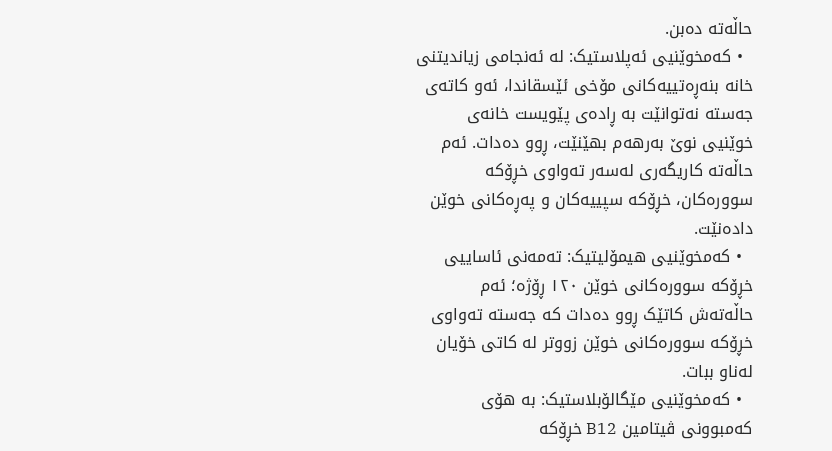حاڵەتە دەبن.
  • کەمخوێنیی ئەپلاستیک: لە ئەنجامی زیاندیتنی خانە بنەڕەتییەکانی مۆخی ئێسقاندا، ئەو کاتەی جەستە نەتوانێت بە ڕادەی پێویست خانەی خوێنیی نوێ بەرهەم بهێنێت، ڕوو دەدات. ئەم حاڵەتە کاریگەری لەسەر تەواوی خڕۆکە سوورەکان، خڕۆکە سپییەکان و پەڕەکانی خوێن دادەنێت.
  • کەمخوێنیی هیمۆلیتیک: تەمەنی ئاساییی خڕۆکە سوورەکانی خوێن ١٢٠ ڕۆژە؛ ئەم حاڵەتەش کاتێک ڕوو دەدات کە جەستە تەواوی خڕۆکە سوورەکانی خوێن زووتر لە کاتی خۆیان لەناو ببات.
  • کەمخوێنیی مێگالۆبلاستیک: بە هۆی کەمبوونی ڤیتامین B12 خڕۆکە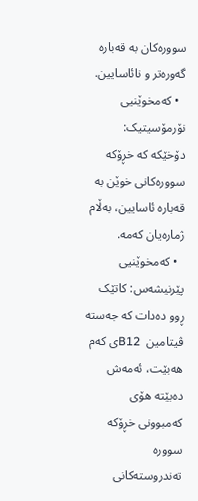سوورەکان بە قەبارە گەورەتر و نائاسایین.
  • کەمخوێنیی نۆرمۆسیتیک: دۆخێکە کە خڕۆکە سوورەکانی خوێن بە قەبارە ئاسایین، بەڵام ژمارەیان کەمە.
  • کەمخوێنیی پێرنیشەس: کاتێک ڕوو دەدات کە جەستە ڤیتامین  B12ی کەم هەبێت، ئەمەش دەبێتە هۆی کەمبوونی خڕۆکە سوورە تەندروستەکانی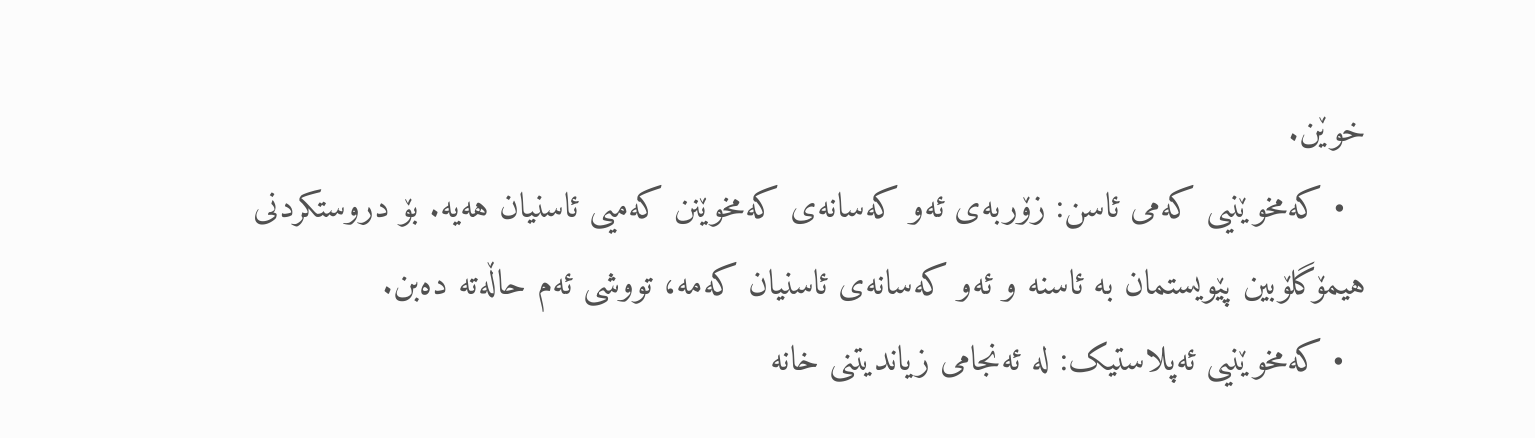خوێن.
  • کەمخوێنیی کەمی ئاسن: زۆربەی ئەو کەسانەی کەمخوێنن کەمیی ئاسنیان هەیە. بۆ دروستکردنی هیمۆگلۆبین پێویستمان بە ئاسنە و ئەو کەسانەی ئاسنیان کەمە، تووشی ئەم حاڵەتە دەبن.
  • کەمخوێنیی ئەپلاستیک: لە ئەنجامی زیاندیتنی خانە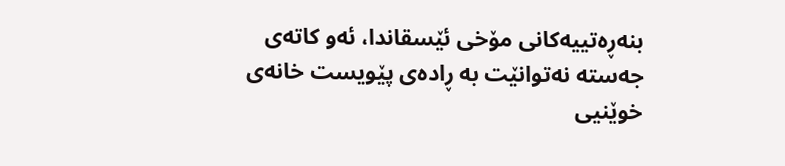بنەڕەتییەکانی مۆخی ئێسقاندا، ئەو کاتەی جەستە نەتوانێت بە ڕادەی پێویست خانەی خوێنیی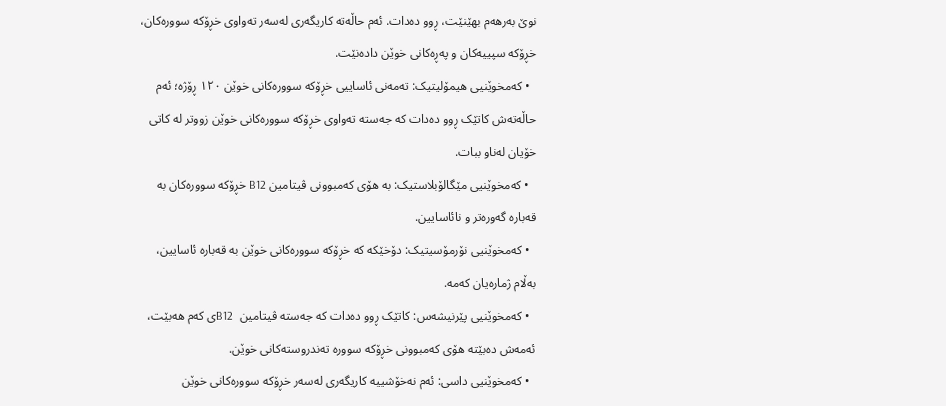نوێ بەرهەم بهێنێت، ڕوو دەدات. ئەم حاڵەتە کاریگەری لەسەر تەواوی خڕۆکە سوورەکان، خڕۆکە سپییەکان و پەڕەکانی خوێن دادەنێت.
  • کەمخوێنیی هیمۆلیتیک: تەمەنی ئاساییی خڕۆکە سوورەکانی خوێن ١٢٠ ڕۆژە؛ ئەم حاڵەتەش کاتێک ڕوو دەدات کە جەستە تەواوی خڕۆکە سوورەکانی خوێن زووتر لە کاتی خۆیان لەناو ببات.
  • کەمخوێنیی مێگالۆبلاستیک: بە هۆی کەمبوونی ڤیتامین B12 خڕۆکە سوورەکان بە قەبارە گەورەتر و نائاسایین.
  • کەمخوێنیی نۆرمۆسیتیک: دۆخێکە کە خڕۆکە سوورەکانی خوێن بە قەبارە ئاسایین، بەڵام ژمارەیان کەمە.
  • کەمخوێنیی پێرنیشەس: کاتێک ڕوو دەدات کە جەستە ڤیتامین  B12ی کەم هەبێت، ئەمەش دەبێتە هۆی کەمبوونی خڕۆکە سوورە تەندروستەکانی خوێن.
  • کەمخوێنیی داسی: ئەم نەخۆشییە کاریگەری لەسەر خڕۆکە سوورەکانی خوێن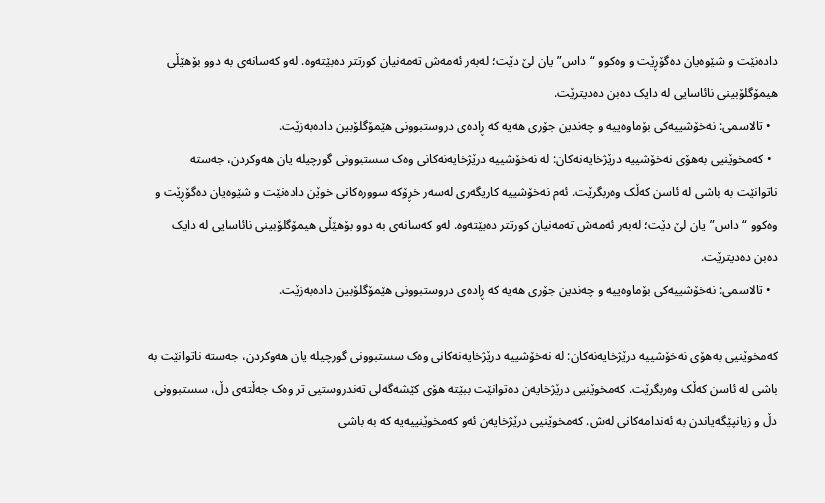دادەنێت و شێوەیان دەگۆڕێت و وەکوو “داس”یان لێ دێت؛ لەبەر ئەمەش تەمەنیان کورتتر دەبێتەوە. لەو کەسانەی بە دوو بۆهێڵی هیمۆگلۆبینی نائاسایی لە دایک دەبن دەدیترێت.
  • تالاسمی: نەخۆشییەکی بۆماوەییە و چەندین جۆری هەیە کە ڕادەی دروستبوونی هێمۆگلۆبین دادەبەزێت.
  • کەمخوێنیی بەهۆی نەخۆشییە درێژخایەنەکان: لە نەخۆشییە درێژخایەنەکانی وەک سستبوونی گورچیلە یان هەوکردن، جەستە ناتوانێت بە باشی لە ئاسن کەڵک وەربگرێت. ئەم نەخۆشییە کاریگەری لەسەر خڕۆکە سوورەکانی خوێن دادەنێت و شێوەیان دەگۆڕێت و وەکوو “داس”یان لێ دێت؛ لەبەر ئەمەش تەمەنیان کورتتر دەبێتەوە. لەو کەسانەی بە دوو بۆهێڵی هیمۆگلۆبینی نائاسایی لە دایک دەبن دەدیترێت.
  • تالاسمی: نەخۆشییەکی بۆماوەییە و چەندین جۆری هەیە کە ڕادەی دروستبوونی هێمۆگلۆبین دادەبەزێت.

کەمخوێنیی بەهۆی نەخۆشییە درێژخایەنەکان: لە نەخۆشییە درێژخایەنەکانی وەک سستبوونی گورچیلە یان هەوکردن، جەستە ناتوانێت بە باشی لە ئاسن کەڵک وەربگرێت. کەمخوێنیی درێژخایەن دەتوانێت ببێتە هۆی کێشەگەلی تەندروستیی تر وەک جەڵتەی دڵ، سستبوونی دڵ و زیانپێگەیاندن بە ئەندامەکانی لەش. کەمخوێنیی درێژخایەن ئەو کەمخوێنییەیە کە بە باشی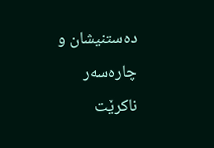دەستنیشان و چارەسەر ناکرێت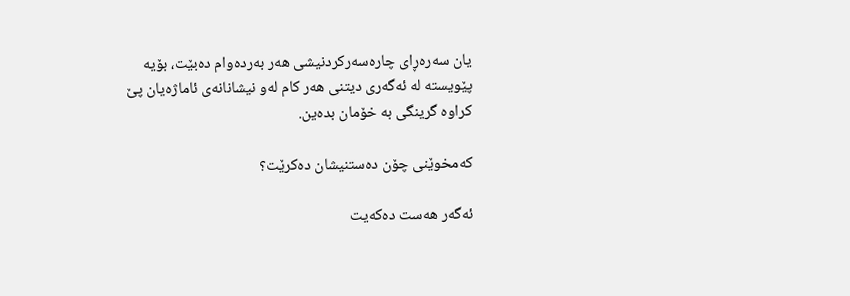یان سەرەڕای چارەسەرکردنیشی هەر بەردەوام دەبێت، بۆیە پێویستە لە ئەگەری دیتنی هەر کام لەو نیشانانەی ئاماژەیان پێ کراوە گرینگی بە خۆمان بدەین.

کەمخوێنی چۆن دەستنیشان دەکرێت؟

ئەگەر هەست دەکەیت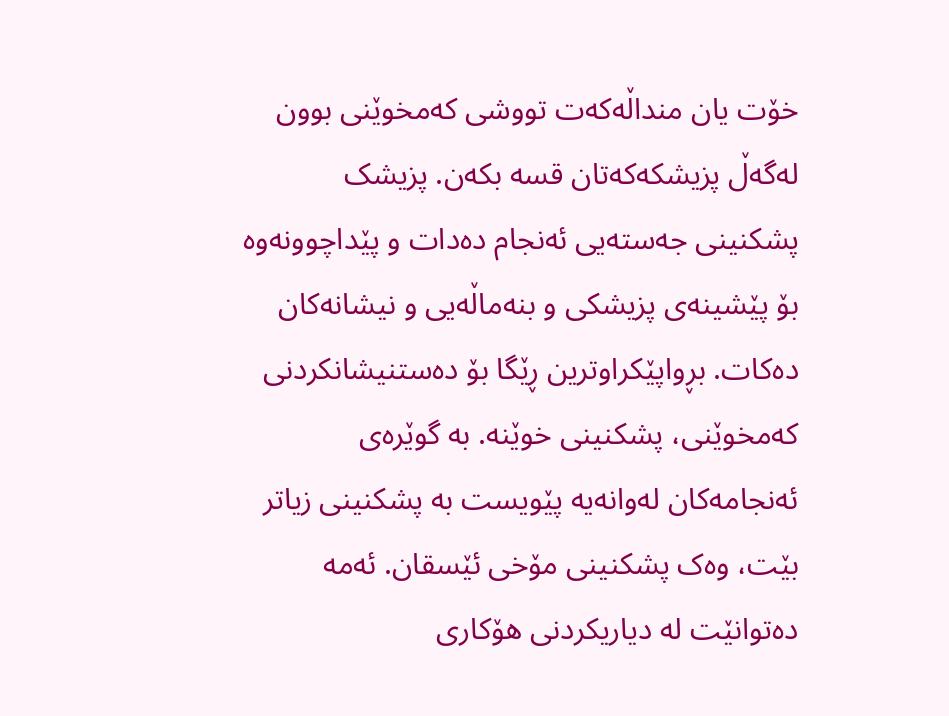خۆت یان منداڵەکەت تووشی کەمخوێنی بوون لەگەڵ پزیشکەکەتان قسە بکەن. پزیشک پشکنینی جەستەیی ئەنجام دەدات و پێداچوونەوە بۆ پێشینەی پزیشکی و بنەماڵەیی و نیشانەکان دەکات. بڕواپێکراوترین ڕێگا بۆ دەستنیشانکردنی کەمخوێنی، پشکنینی خوێنه. بە گوێرەی ئەنجامەکان لەوانەیە پێویست بە پشکنینی زیاتر بێت، وەک پشکنینی مۆخی ئێسقان. ئەمە دەتوانێت لە دیاریکردنی هۆکاری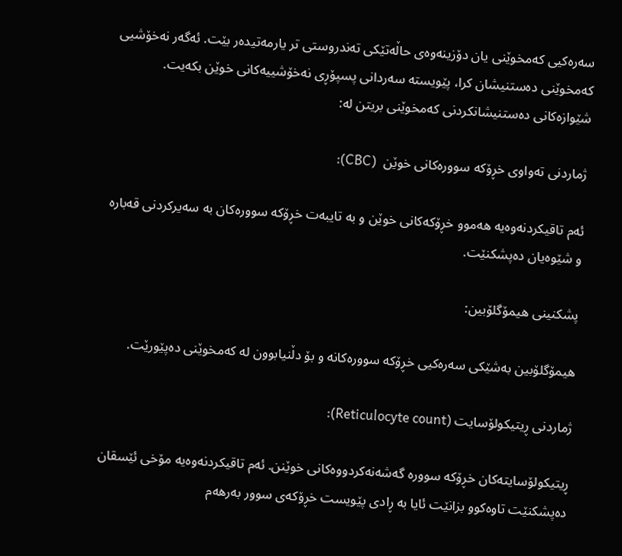سەرەکیی کەمخوێنی یان دۆزینەوەی حاڵەتێکی تەندروستی تر یارمەتیدەر بێت. ئەگەر نەخۆشیی کەمخوێنی دەستنیشان کرا، پێویستە سەردانی پسپۆڕی نەخۆشییەکانی خوێن بکەیت. شێوازەکانی دەستنیشانکردنی کەمخوێنی بریتن لە:

ژماردنی تەواوی خڕۆکە سوورەکانی خوێن  (CBC):

ئەم تاقیکردنەوەیە هەموو خڕۆکەکانی خوێن و بە تایبەت خڕۆکە سوورەکان بە سەیرکردنی قەبارە و شێوەیان دەپشکنێت.

پشکنینی هیمۆگلۆبین:

هیمۆگلۆبین بەشێکی سەرەکیی خڕۆکە سوورەکانە و بۆ دڵنیابوون لە کەمخوێنی دەپێورێت.

ژماردنی ڕیتیکولۆسایت (Reticulocyte count):

ڕیتیکولۆسایتەکان خڕۆکە سوورە گەشەنەکردووەکانی خوێنن. ئەم تاقیکردنەوەیە مۆخی ئێسقان دەپشکنێت تاوەکوو بزانێت ئایا بە ڕادی پێویست خڕۆکەی سوور بەرهەم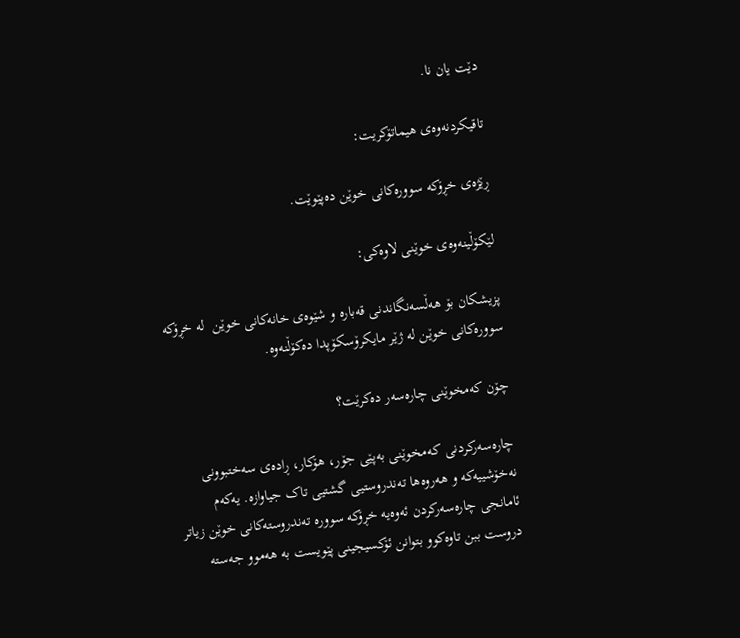دێت یان نا.

تاقیکردنەوەی هیماتۆکریت:

ڕێژەی خڕۆکە سوورەکانی خوێن دەپێوێت.

لێکۆڵینەوەی خوێنی لاوەکی:

پزیشکان بۆ هەڵسەنگاندنی قەبارە و شێوەی خانەکانی خوێن  لە خڕۆکە سوورەکانی خوێن لە ژێر مایکرۆسکۆپدا دەکۆڵنەوە.

چۆن کەمخوێنی چارەسەر دەکرێت؟

چارەسەرکردنی کەمخوێنی بەپێی جۆر، هۆکار، ڕادەی سەختبوونی نەخۆشییەکە و هەروەها تەندروستیی گشتیی تاک جیاوازە. یەکەم ئامانجی چارەسەرکردن ئەوەیە خڕۆکە سوورە تەندروستەکانی خوێن زیاتر دروست ببن تاوەکوو بتوانن ئۆکسیجینی پێویست بە هەموو جەستە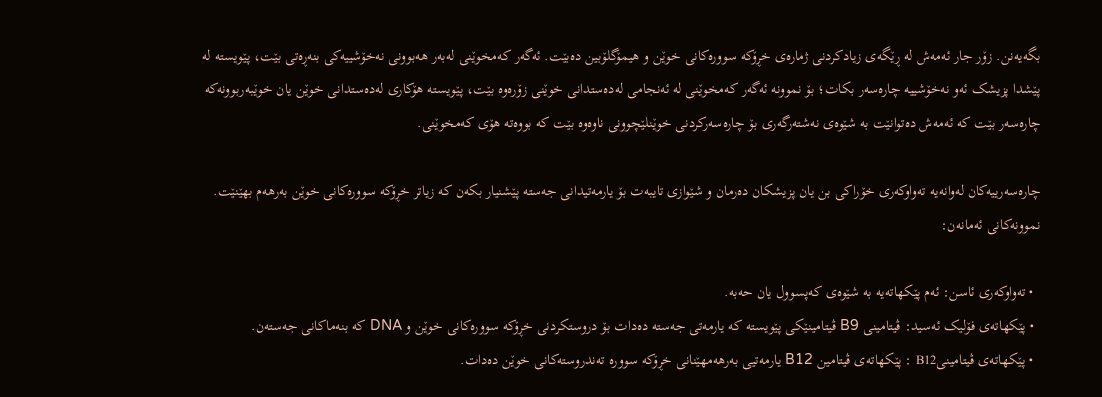بگەیەنن. زۆر جار ئەمەش لە ڕێگەی زیادکردنی ژمارەی خڕۆکە سوورەکانی خوێن و هیمۆگلۆبین دەبێت. ئەگەر کەمخوێنی لەبەر هەبوونی نەخۆشییەکی بنەڕەتی بێت، پێویستە لە پێشدا پزیشک ئەو نەخۆشییە چارەسەر بکات؛ بۆ نموونە ئەگەر کەمخوێنی لە ئەنجامی لەدەستدانی خوێنی زۆرەوە بێت، پێویستە هۆکاری لەدەستدانی خوێن یان خوێبەربوونەکە چارەسەر بێت کە ئەمەش دەتوانێت بە شێوەی نەشتەرگەری بۆ چارەسەرکردنی خوێنلێچوونی ناوەوە بێت کە بووەتە هۆی کەمخوێنی.

چارەسەرییەکان لەوانەیە تەواوکەری خۆراکی بن یان پزیشکان دەرمان و شێوازی تایبەت بۆ یارمەتیدانی جەستە پێشنیار بکەن کە زیاتر خڕۆکە سوورەکانی خوێن بەرهەم بهێنێت. نموونەکانی ئەمانەن:

  • تەواوکەری ئاسن: ئەم پێکهاتەیە بە شێوەی کەپسوول یان حەبە.
  • پێکهاتەی فۆلیک ئەسید: ڤیتامینی B9 ڤیتامینێکی پێویستە کە یارمەتی جەستە دەدات بۆ دروستکردنی خڕۆکە سوورەکانی خوێن و DNA کە بنەماکانی جەستەن.
  • پێکهاتەی ڤیتامینیB12 : پێکهاتەی ڤیتامین B12 یارمەتیی بەرهەمهێنانی خڕۆکە سوورە تەندروستەکانی خوێن دەدات.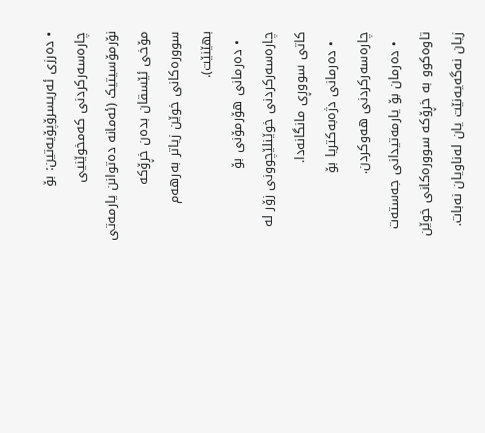• دەرزی ئەریسرۆپۆیەتین: بۆ چارەسەرکردنی کەمخوێنیی نۆرمۆسیتیک (ئەمانە دەتوانن یارمەتی مۆخی ئێسقان بدەن خڕۆکە سوورەکانی خوێن زیاتر بەرهەم بهێنێت).
  • دەرمانی هۆرمۆنی بۆ چارەسەرکردنی خوێنلێچوونی زۆر لە کاتی سووڕی مانگانەدا.
  • دەرمانی دژەبەکتریا بۆ چارەسەرکردنی هەوکردن.
  • دەرمان بۆ یارمەتیدانی جەستەت تاوەکوو بە خڕۆکە سوورەکانی خوێن زیان نەگەیەنێت یان لەناویان نەبات.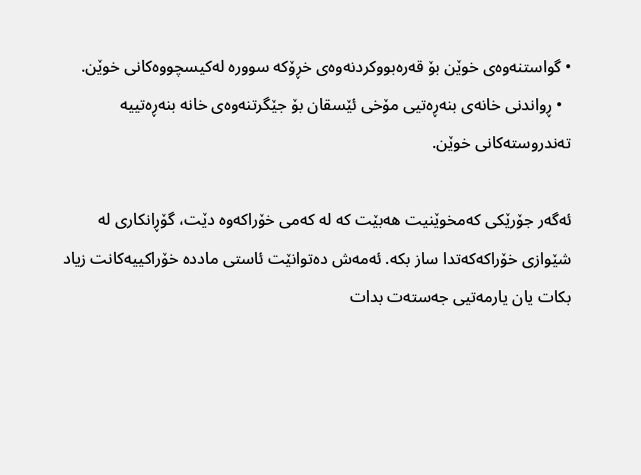• گواستنەوەی خوێن بۆ قەرەبووکردنەوەی خڕۆکە سوورە لەکیسچووەکانی خوێن.
  • ڕواندنی خانەی بنەڕەتیی مۆخی ئێسقان بۆ جێگرتنەوەی خانە بنەڕەتییە تەندروستەکانی خوێن.

ئەگەر جۆرێکی کەمخوێنیت هەبێت کە لە کەمی خۆراکەوە دێت، گۆڕانکاری لە شێوازی خۆراکەکەتدا ساز بکە. ئەمەش دەتوانێت ئاستی ماددە خۆراکییەکانت زیاد بکات یان یارمەتیی جەستەت بدات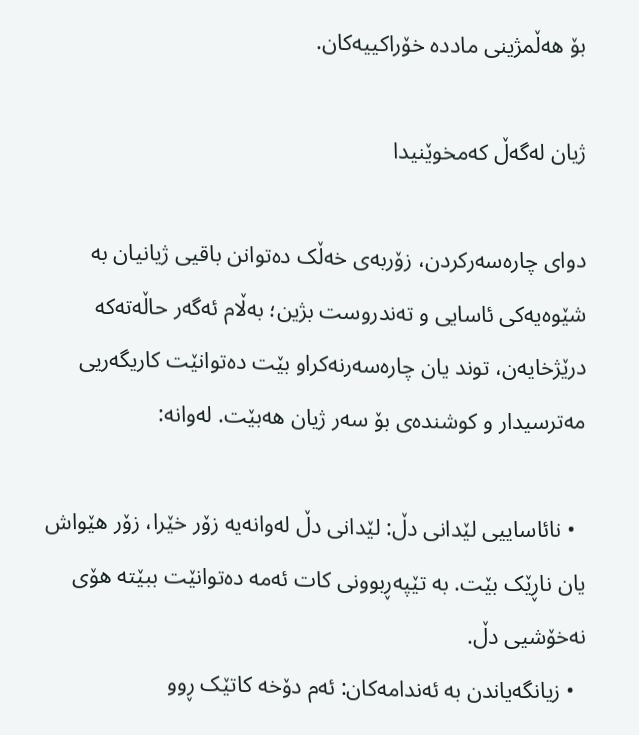بۆ هەڵمژینی ماددە خۆراکییەکان.

ژیان لەگەڵ کەمخوێنیدا

دوای چارەسەرکردن، زۆربەی خەڵک دەتوانن باقیی ژیانیان بە شێوەیەکی ئاسایی و تەندروست بژین؛ بەڵام ئەگەر حاڵەتەکە درێژخایەن، توند یان چارەسەرنەکراو بێت دەتوانێت کاریگەریی مەترسیدار و کوشندەی بۆ سەر ژیان هەبێت. لەوانە:

  • نائاساییی لێدانی دڵ: لێدانی دڵ لەوانەیە زۆر خێرا، زۆر هێواش یان ناڕێک بێت. بە تێپەڕبوونی کات ئەمە دەتوانێت ببێتە هۆی نەخۆشیی دڵ.
  • زیانگەیاندن بە ئەندامەکان: ئەم دۆخە کاتێک ڕوو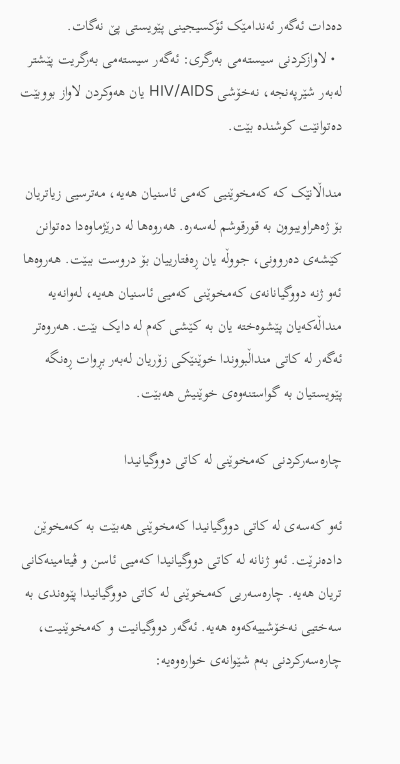دەدات ئەگەر ئەندامێک ئۆکسیجینی پێویستی پێ نەگات.
  • لاوازکردنی سیستەمی بەرگری: ئەگەر سیستەمی بەرگریت پێشتر لەبەر شێرپەنجە، نەخۆشی HIV/AIDS یان هەوکردن لاواز بووبێت دەتوانێت کوشندە بێت.

منداڵانێک کە کەمخوێنیی کەمی ئاسنیان هەیە، مەترسیی زیاتریان بۆ ژەهراویبوون بە قورقوشم لەسەرە. هەروەها لە درێژماوەدا دەتوانن کێشەی دەروونی، جووڵە یان ڕەفتارییان بۆ دروست ببێت. هەروەها ئەو ژنە دووگیانانەی کەمخوێنی کەمیی ئاسنیان هەیە، لەوانەیە منداڵەکەیان پێشوەختە یان بە کێشی کەم لە دایک بێت. هەروەتر ئەگەر لە کاتی منداڵبووندا خوێنێکی زۆریان لەبەر بڕوات ڕەنگە پێویستیان بە گواستنەوەی خوێنیش هەبێت.

چارەسەرکردنی کەمخوێنی لە کاتی دووگیانیدا

ئەو کەسەی لە کاتی دووگیانیدا کەمخوێنی هەبێت بە کەمخوێن دادەنرێت. ئەو ژنانە لە کاتی دووگیانیدا کەمیی ئاسن و ڤیتامینەکانی تریان هەیە. چارەسەریی کەمخوێنی لە کاتی دووگیانیدا پێوەندی بە سەختیی نەخۆشییەکەوە هەیە. ئەگەر دووگیانیت و کەمخوێنیت، چارەسەرکردنی بەم شێوانەی خوارەوەیە: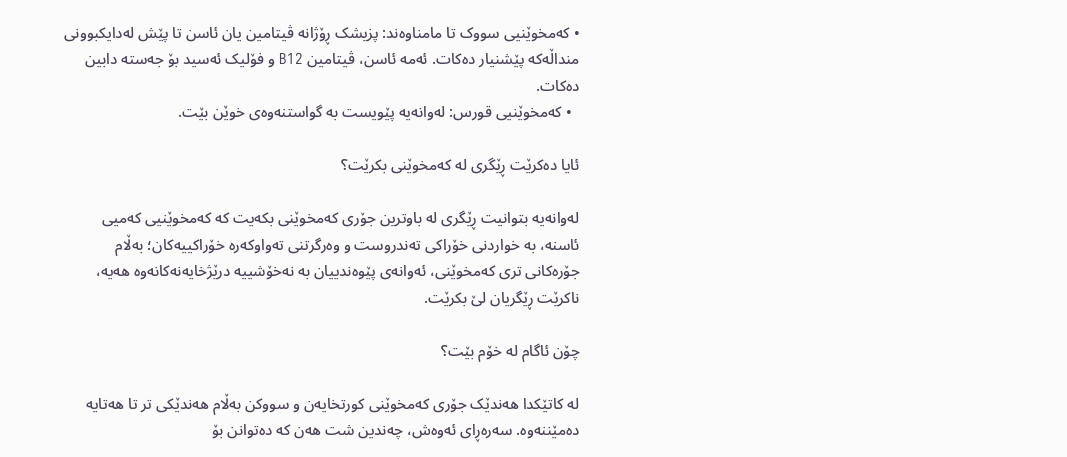• کەمخوێنیی سووک تا مامناوەند: پزیشک ڕۆژانە ڤیتامین یان ئاسن تا پێش لەدایکبوونی منداڵەکە پێشنیار دەکات. ئەمە ئاسن، ڤیتامین B12 و فۆلیک ئەسید بۆ جەستە دابین دەکات.
  • کەمخوێنیی قورس: لەوانەیە پێویست بە گواستنەوەی خوێن بێت.

ئایا دەکرێت ڕێگری لە کەمخوێنی بکرێت؟

لەوانەیە بتوانیت ڕێگری لە باوترین جۆری کەمخوێنی بکەیت کە کەمخوێنیی کەمیی ئاسنە، بە خواردنی خۆراکی تەندروست و وەرگرتنی تەواوکەرە خۆراکییەکان؛ بەڵام جۆرەکانی تری کەمخوێنی، ئەوانەی پێوەندییان بە نەخۆشییە درێژخایەنەکانەوە هەیە، ناکرێت ڕێگریان لێ بکرێت.

چۆن ئاگام لە خۆم بێت؟

لە کاتێکدا هەندێک جۆری کەمخوێنی کورتخایەن و سووکن بەڵام هەندێکی تر تا هەتایە دەمێننەوە. سەرەڕای ئەوەش، چەندین شت هەن کە دەتوانن بۆ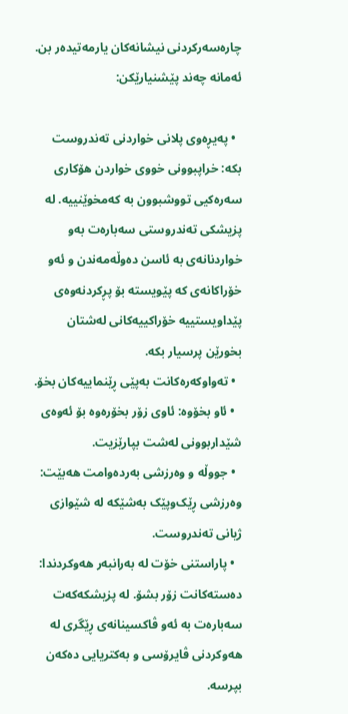چارەسەرکردنی نیشانەکان یارمەتیدەر بن. ئەمانە چەند پێشنیارێکن:

  • پەیڕەوی پلانی خواردنی تەندروست بکە: خراپبوونی خووی خواردن هۆکاری سەرەکیی تووشبوون بە کەمخوێنییە. لە پزیشکی تەندروستی سەبارەت بەو خواردنانەی بە ئاسن دەوڵەمەندن و ئەو خۆراکانەی کە پێویستە بۆ پڕکردنەوەی پێداویستییە خۆراکییەکانی لەشتان بخورێن پرسیار بکە.
  • تەواوکەرەکانت بەپێی ڕێنماییەکان بخۆ.
  • ئاو بخۆوە: ئاوی زۆر بخۆرەوە بۆ ئەوەی شێداربوونی لەشت بپارێزیت.
  • جووڵە و وەرزشی بەردەوامت هەبێت: وەرزشی ڕێک‌وپێک بەشێکە لە شێوازی ژیانی تەندروست.
  • پاراستنی خۆت لە بەرانبەر هەوکردندا: دەستەکانت زۆر بشۆ. لە پزیشکەکەت سەبارەت بە ئەو ڤاکسینانەی ڕێگری لە هەوکردنی ڤایرۆسی و بەکتریایی دەکەن بپرسە.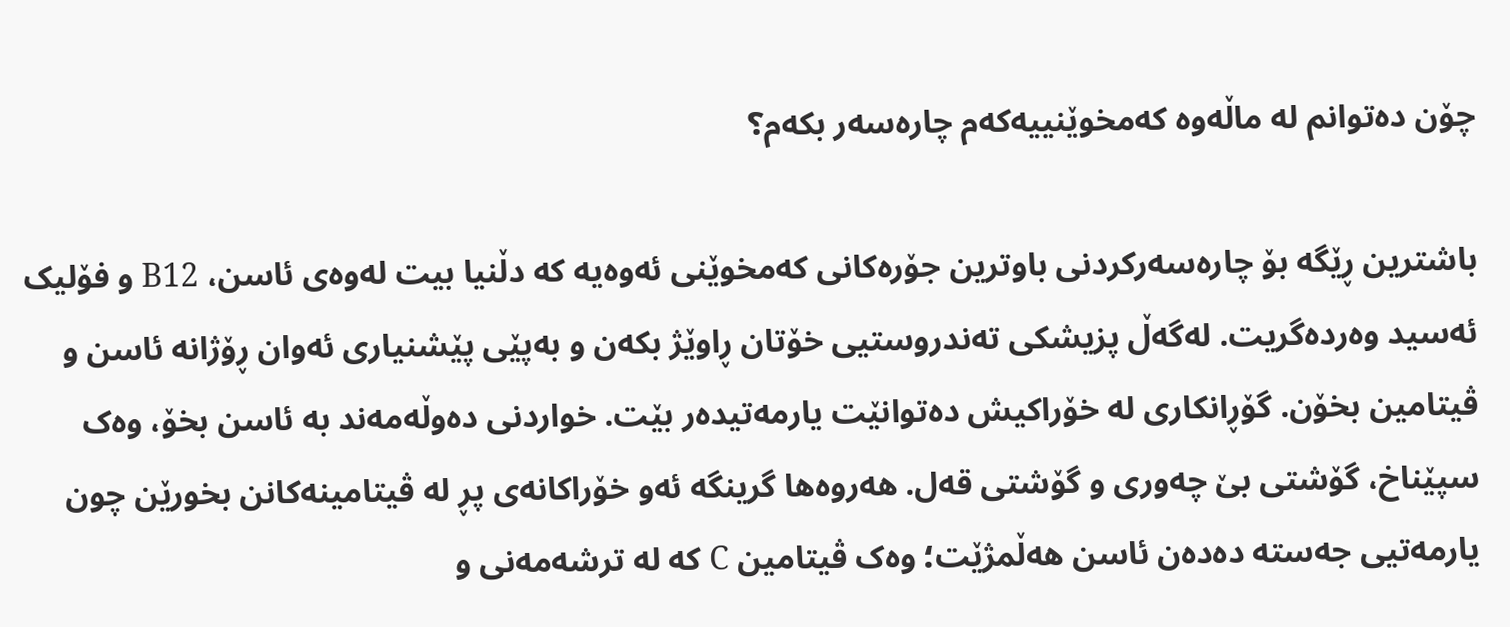چۆن دەتوانم لە ماڵەوە کەمخوێنییەکەم چارەسەر بکەم؟

باشترین ڕێگە بۆ چارەسەرکردنی باوترین جۆرەکانی کەمخوێنی ئەوەیە کە دڵنیا بیت لەوەی ئاسن، B12 و فۆلیک ئەسید وەردەگریت. لەگەڵ پزیشکی تەندروستیی خۆتان ڕاوێژ بکەن و بەپێی پێشنیاری ئەوان ڕۆژانە ئاسن و ڤیتامین بخۆن. گۆڕانکاری لە خۆراکیش دەتوانێت یارمەتیدەر بێت. خواردنی دەوڵەمەند بە ئاسن بخۆ، وەک سپێناخ، گۆشتی بێ چەوری و گۆشتی قەل. هەروەها گرینگە ئەو خۆراکانەی پڕ لە ڤیتامینەکانن بخورێن چون یارمەتیی جەستە دەدەن ئاسن هەڵمژێت؛ وەک ڤیتامین C کە لە ترشەمەنی و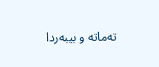تەماتە و بیبەردا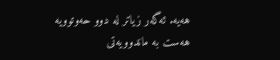هەیە. ئەگەر زیاتر لە دوو حەوتوویە هەست بە ماندوویەتی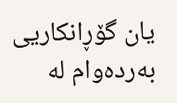یان گۆڕانکاریی بەردەوام لە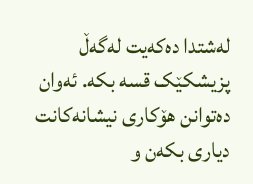لەشتدا دەکەیت لەگەڵ پزیشکێک قسە بکە. ئەوان دەتوانن هۆکاری نیشانەکانت دیاری بکەن و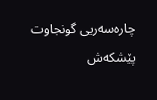چارەسەریی گونجاوت پێشکەش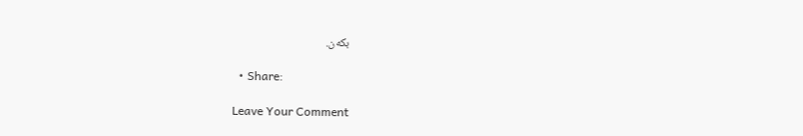بکەن.

  • Share:

Leave Your Comment